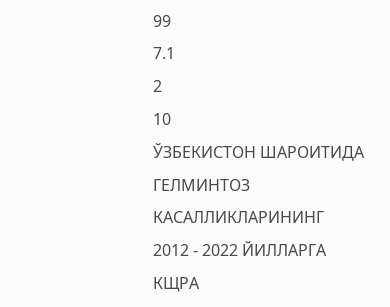99
7.1
2
10
ЎЗБЕКИСТОН ШАРОИТИДА ГЕЛМИНТОЗ КАСАЛЛИКЛАРИНИНГ
2012 - 2022 ЙИЛЛАРГА КЩРА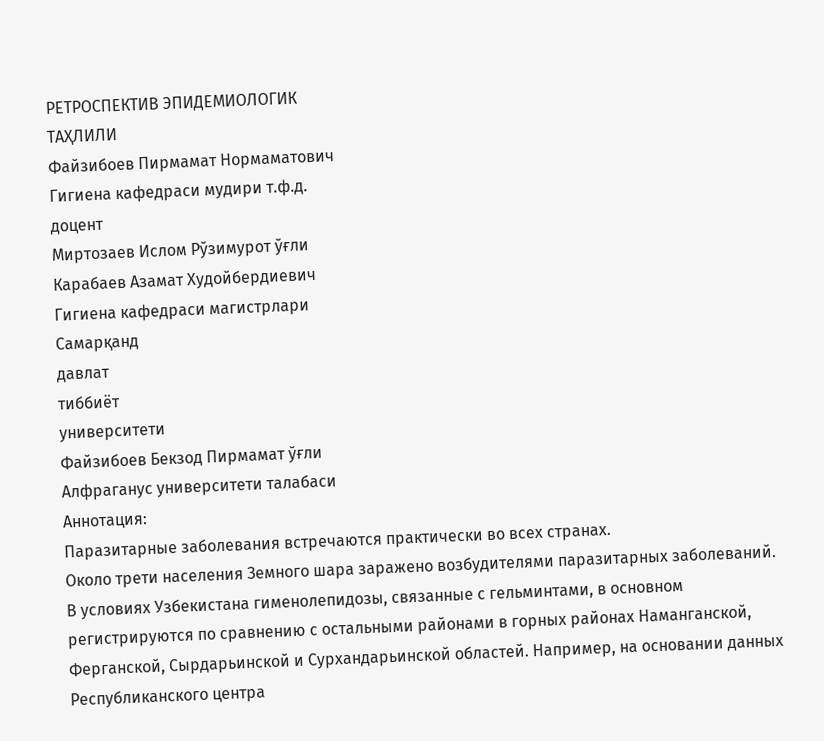РЕТРОСПЕКТИВ ЭПИДЕМИОЛОГИК
ТАҲЛИЛИ
Файзибоев Пирмамат Нормаматович
Гигиена кафедраси мудири т.ф.д.
доцент
Миртозаев Ислом Рўзимурот ўғли
Карабаев Азамат Худойбердиевич
Гигиена кафедраси магистрлари
Самарқанд
давлат
тиббиёт
университети
Файзибоев Бекзод Пирмамат ўғли
Алфраганус университети талабаси
Аннотация:
Паразитарные заболевания встречаются практически во всех странах.
Около трети населения Земного шара заражено возбудителями паразитарных заболеваний.
В условиях Узбекистана гименолепидозы, связанные с гельминтами, в основном
регистрируются по сравнению с остальными районами в горных районах Наманганской,
Ферганской, Сырдарьинской и Сурхандарьинской областей. Например, на основании данных
Республиканского центра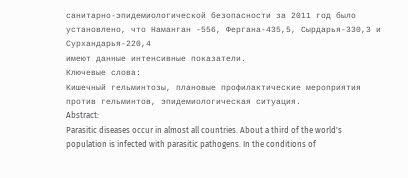санитарно-эпидемиологической безопасности за 2011 год было
установлено, что Наманган -556, Фергана-435,5, Сырдарья-330,3 и Сурхандарья-220,4
имеют данные интенсивные показатели.
Ключевые слова:
Кишечный гельминтозы, плановые профилактические мероприятия
против гельминтов, эпидемиологическая ситуация.
Abstract:
Parasitic diseases occur in almost all countries. About a third of the world's
population is infected with parasitic pathogens. In the conditions of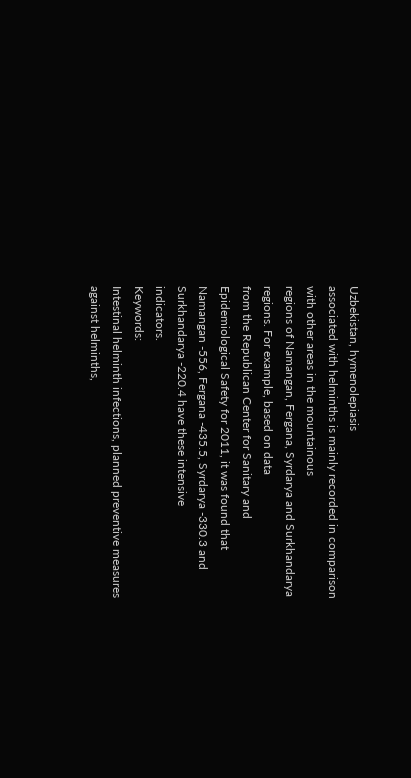Uzbekistan, hymenolepiasis
associated with helminths is mainly recorded in comparison with other areas in the mountainous
regions of Namangan, Fergana, Syrdarya and Surkhandarya regions. For example, based on data
from the Republican Center for Sanitary and Epidemiological Safety for 2011, it was found that
Namangan -556, Fergana -435.5, Syrdarya -330.3 and Surkhandarya -220.4 have these intensive
indicators.
Keywords:
Intestinal helminth infections, planned preventive measures against helminths,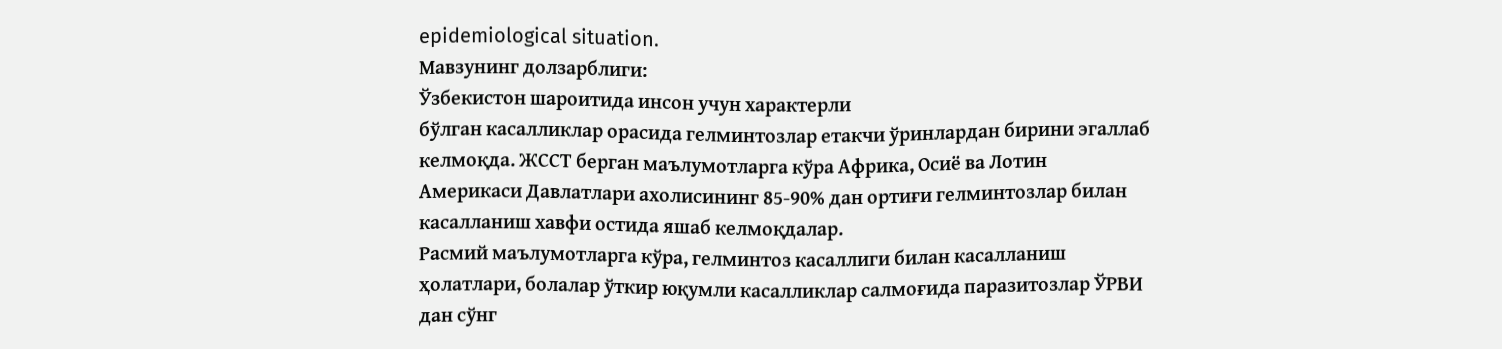epidemiological situation.
Мавзунинг долзарблиги:
Ўзбекистон шароитида инсон учун характерли
бўлган касалликлар орасида гелминтозлар етакчи ўринлардан бирини эгаллаб
келмоқда. ЖССТ берган маълумотларга кўра Африка, Осиё ва Лотин
Америкаси Давлатлари ахолисининг 85-90% дан ортиғи гелминтозлар билан
касалланиш хавфи остида яшаб келмоқдалар.
Расмий маълумотларга кўра, гелминтоз касаллиги билан касалланиш
ҳолатлари, болалар ўткир юқумли касалликлар салмоғида паразитозлар ЎРВИ
дан сўнг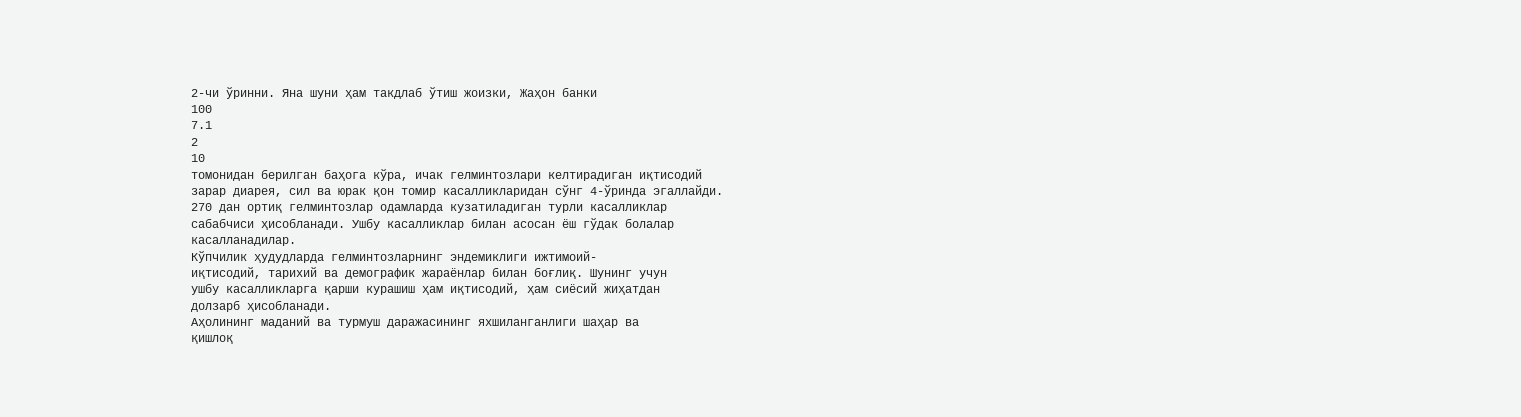2-чи ўринни. Яна шуни ҳам такдлаб ўтиш жоизки, Жаҳон банки
100
7.1
2
10
томонидан берилган баҳога кўра, ичак гелминтозлари келтирадиган иқтисодий
зарар диарея, сил ва юрак қон томир касалликларидан сўнг 4-ўринда эгаллайди.
270 дан ортиқ гелминтозлар одамларда кузатиладиган турли касалликлар
сабабчиси ҳисобланади. Ушбу касалликлар билан асосан ёш гўдак болалар
касалланадилар.
Кўпчилик ҳудудларда гелминтозларнинг эндемиклиги ижтимоий-
иқтисодий, тарихий ва демографик жараёнлар билан боғлиқ. Шунинг учун
ушбу касалликларга қарши курашиш ҳам иқтисодий, ҳам сиёсий жиҳатдан
долзарб ҳисобланади.
Аҳолининг маданий ва турмуш даражасининг яхшиланганлиги шаҳар ва
қишлоқ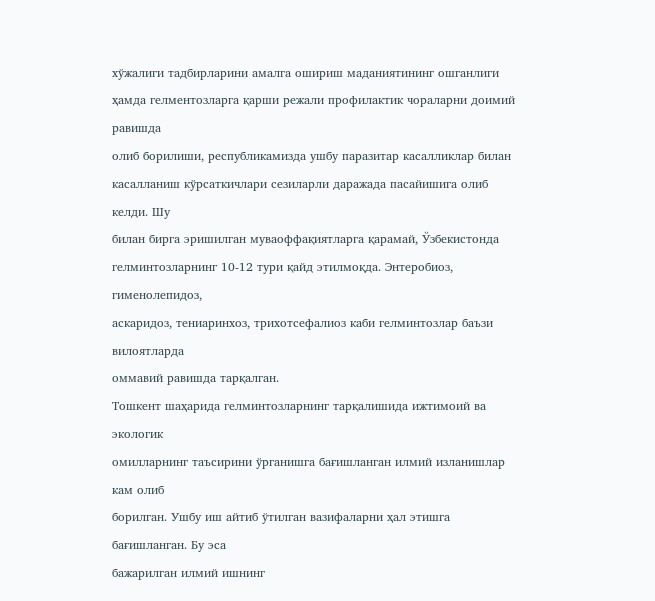хўжалиги тадбирларини амалга ошириш маданиятининг ошганлиги
ҳамда гелментозларга қарши режали профилактик чораларни доимий равишда
олиб борилиши, республикамизда ушбу паразитар касалликлар билан
касалланиш кўрсаткичлари сезиларли даражада пасайишига олиб келди. Шу
билан бирга эришилган муваоффақиятларга қарамай, Ўзбекистонда
гелминтозларнинг 10-12 тури қайд этилмоқда. Энтеробиоз, гименолепидоз,
аскаридоз, тениаринхоз, трихотсефалиоз каби гелминтозлар баъзи вилоятларда
оммавий равишда тарқалган.
Тошкент шаҳарида гелминтозларнинг тарқалишида ижтимоий ва экологик
омилларнинг таъсирини ўрганишга бағишланган илмий изланишлар кам олиб
борилган. Ушбу иш айтиб ўтилган вазифаларни ҳал этишга бағишланган. Бу эса
бажарилган илмий ишнинг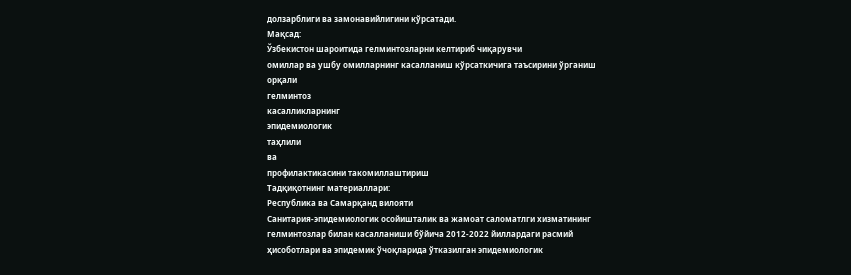долзарблиги ва замонавийлигини кўрсатади.
Мақсад:
Ўзбекистон шароитида гелминтозларни келтириб чиқарувчи
омиллар ва ушбу омилларнинг касалланиш кўрсаткичига таъсирини ўрганиш
орқали
гелминтоз
касалликларнинг
эпидемиологик
таҳлили
ва
профилактикасини такомиллаштириш
Тадқиқотнинг материаллари:
Республика ва Самарқанд вилояти
Санитария-эпидемиологик осойишталик ва жамоат саломатлги хизматининг
гелминтозлар билан касалланиши бўйича 2012-2022 йиллардаги расмий
ҳисоботлари ва эпидемик ўчоқларида ўтказилган эпидемиологик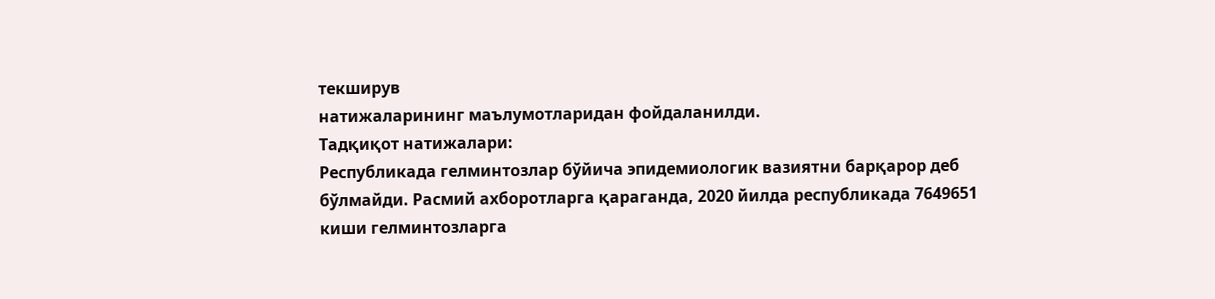текширув
натижаларининг маълумотларидан фойдаланилди.
Тадқиқот натижалари:
Республикада гелминтозлар бўйича эпидемиологик вазиятни барқарор деб
бўлмайди. Расмий ахборотларга қараганда, 2020 йилда республикада 7649651
киши гелминтозларга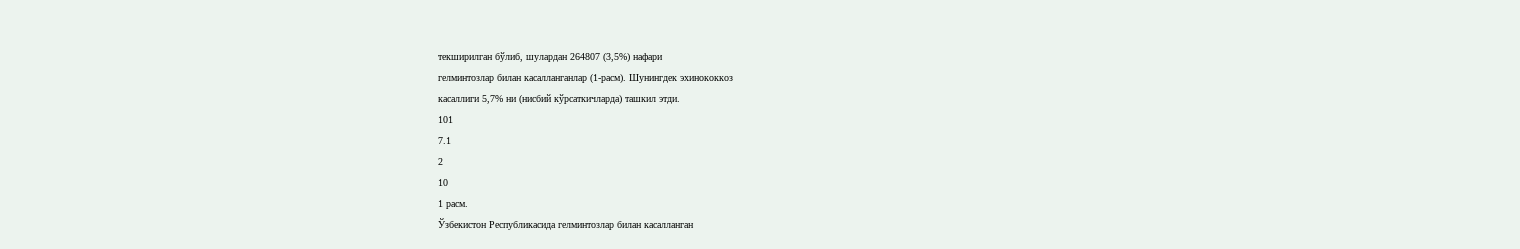текширилган бўлиб, шулардан 264807 (3,5%) нафари
гелминтозлар билан касалланганлар (1-расм). Шунингдек эхинококкоз
касаллиги 5,7% ни (нисбий кўрсаткичларда) ташкил этди.
101
7.1
2
10
1 расм.
Ўзбекистон Республикасида гелминтозлар билан касалланган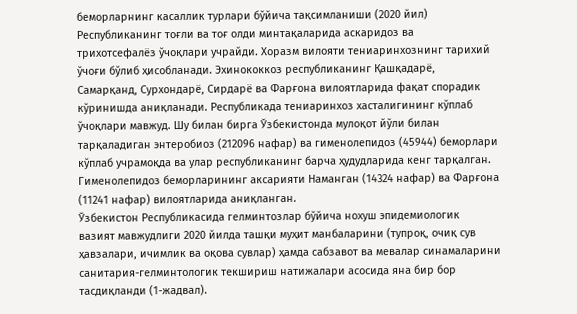беморларнинг касаллик турлари бўйича тақсимланиши (2020 йил)
Республиканинг тоғли ва тоғ олди минтақаларида аскаридоз ва
трихотсефалёз ўчоқлари учрайди. Хоразм вилояти тениаринхознинг тарихий
ўчоғи бўлиб ҳисобланади. Эхинококкоз республиканинг Қашқадарё,
Самарқанд, Сурхондарё, Сирдарё ва Фарғона вилоятларида фақат спорадик
кўринишда аниқланади. Республикада тениаринхоз хасталигининг кўплаб
ўчоқлари мавжуд. Шу билан бирга Ўзбекистонда мулоқот йўли билан
тарқаладиган энтеробиоз (212096 нафар) ва гименолепидоз (45944) беморлари
кўплаб учрамоқда ва улар республиканинг барча ҳудудларида кенг тарқалган.
Гименолепидоз беморларининг аксарияти Наманган (14324 нафар) ва Фарғона
(11241 нафар) вилоятларида аниқланган.
Ўзбекистон Республикасида гелминтозлар бўйича нохуш эпидемиологик
вазият мавжудлиги 2020 йилда ташқи муҳит манбаларини (тупроқ, очиқ сув
ҳавзалари, ичимлик ва оқова сувлар) ҳамда сабзавот ва мевалар синамаларини
санитария-гелминтологик текшириш натижалари асосида яна бир бор
тасдиқланди (1-жадвал).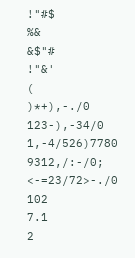!"#$
%&
&$"#
!"&'
(
)*+),-./0
123-),-34/0
1,-4/526)7780
9312,/:-/0;
<-=23/72>-./0
102
7.1
2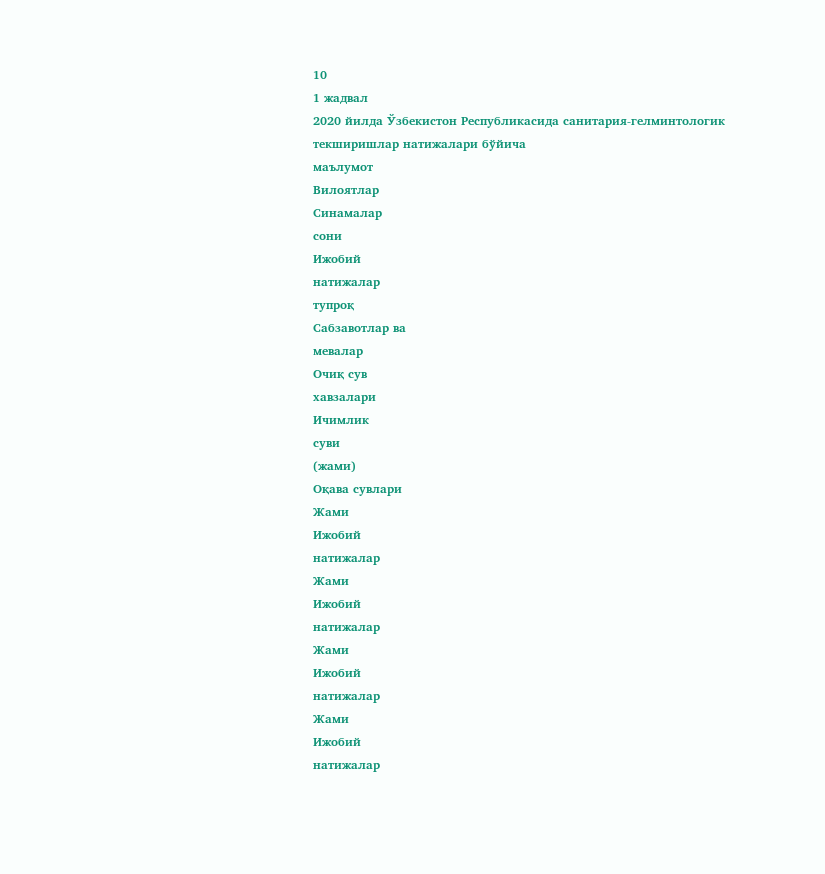10
1 жадвал
2020 йилда Ўзбекистон Республикасида санитария-гелминтологик
текширишлар натижалари бўйича
маълумот
Вилоятлар
Синамалар
сони
Ижобий
натижалар
тупроқ
Сабзавотлар ва
мевалар
Очиқ сув
хавзалари
Ичимлик
суви
(жами)
Оқава сувлари
Жами
Ижобий
натижалар
Жами
Ижобий
натижалар
Жами
Ижобий
натижалар
Жами
Ижобий
натижалар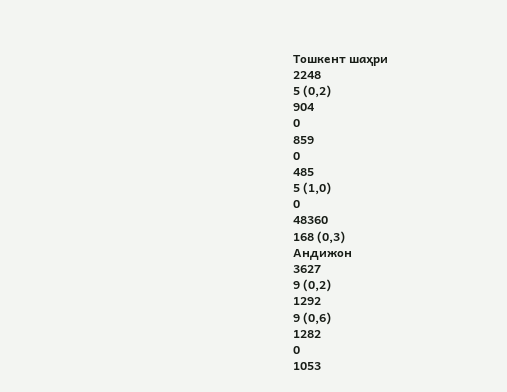Тошкент шаҳри
2248
5 (0,2)
904
0
859
0
485
5 (1,0)
0
48360
168 (0,3)
Андижон
3627
9 (0,2)
1292
9 (0,6)
1282
0
1053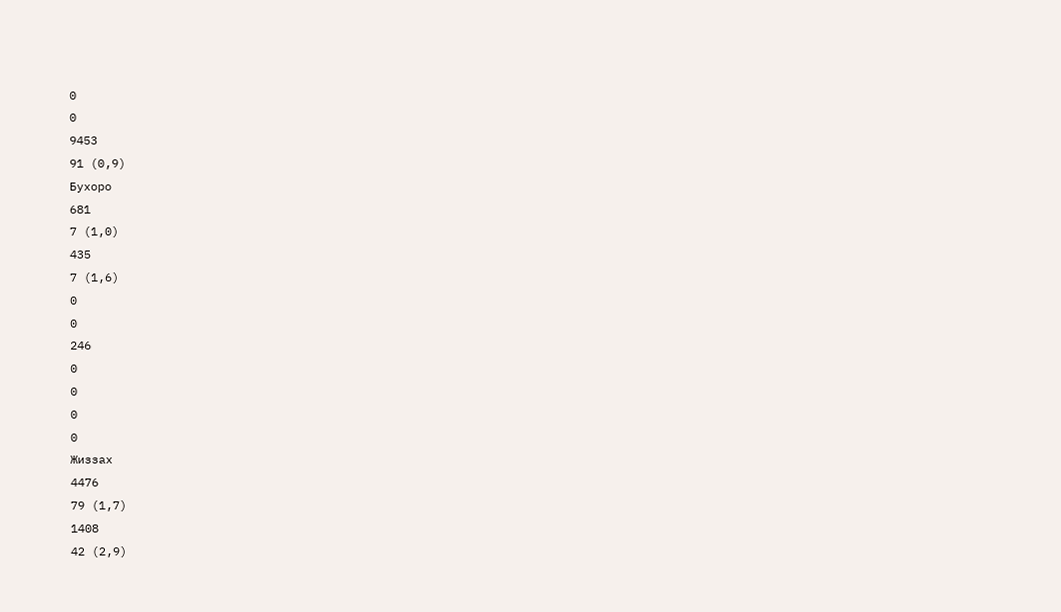0
0
9453
91 (0,9)
Бухоро
681
7 (1,0)
435
7 (1,6)
0
0
246
0
0
0
0
Жиззах
4476
79 (1,7)
1408
42 (2,9)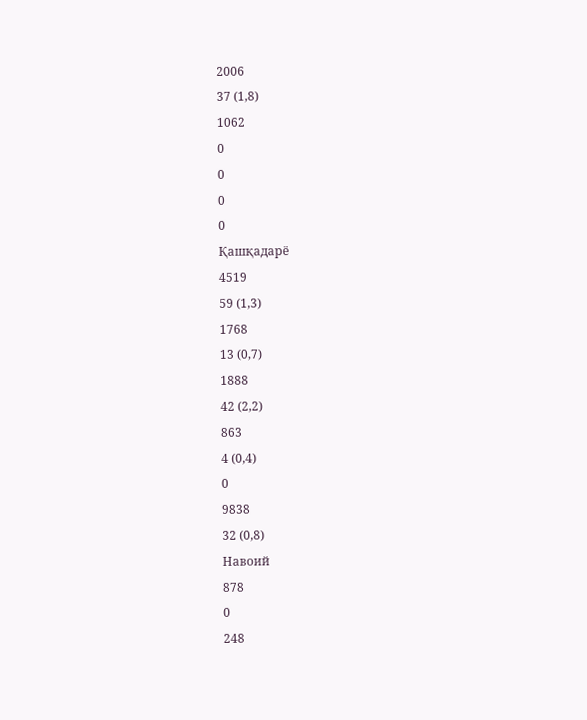2006
37 (1,8)
1062
0
0
0
0
Қашқадарё
4519
59 (1,3)
1768
13 (0,7)
1888
42 (2,2)
863
4 (0,4)
0
9838
32 (0,8)
Навоий
878
0
248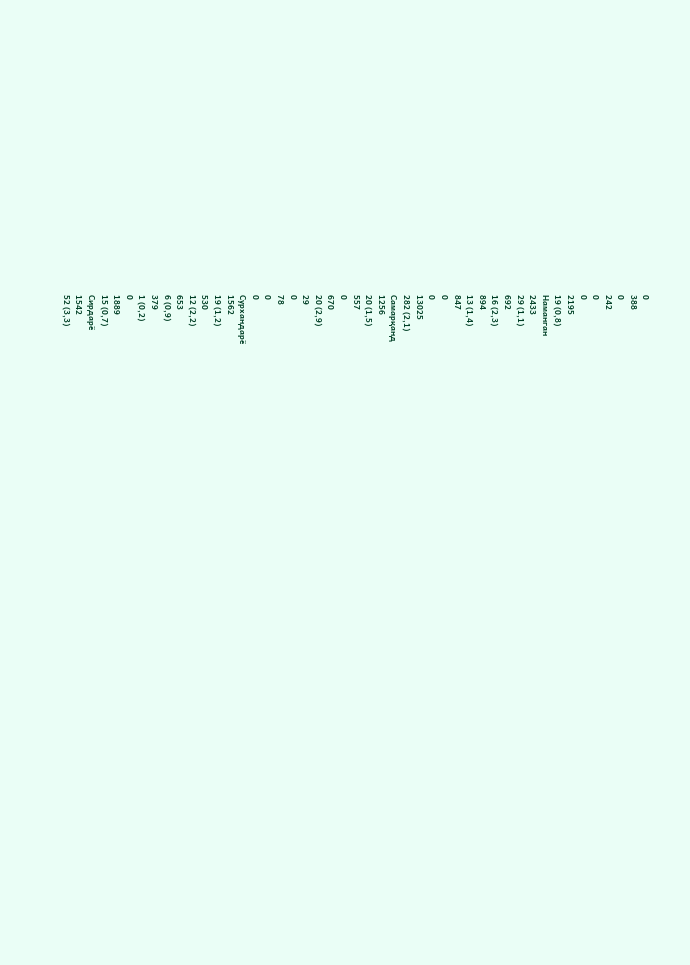0
388
0
242
0
0
2195
19 (0,8)
Наманган
2433
29 (1,1)
692
16 (2,3)
894
13 (1,4)
847
0
0
13025
282 (2,1)
Самарқанд
1256
20 (1,5)
557
0
670
20 (2,9)
29
0
78
0
0
Сурхандарё
1562
19 (1,2)
530
12 (2,2)
653
6 (0,9)
379
1 (0,2)
0
1889
15 (0,7)
Сирдарё
1542
52 (3,3)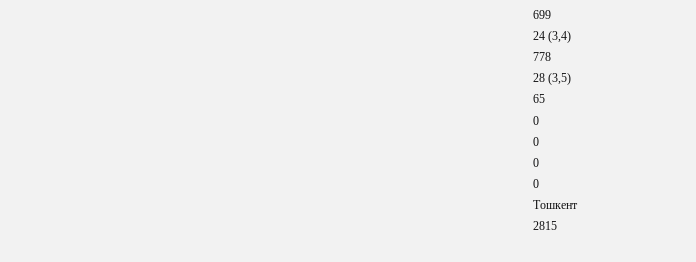699
24 (3,4)
778
28 (3,5)
65
0
0
0
0
Тошкент
2815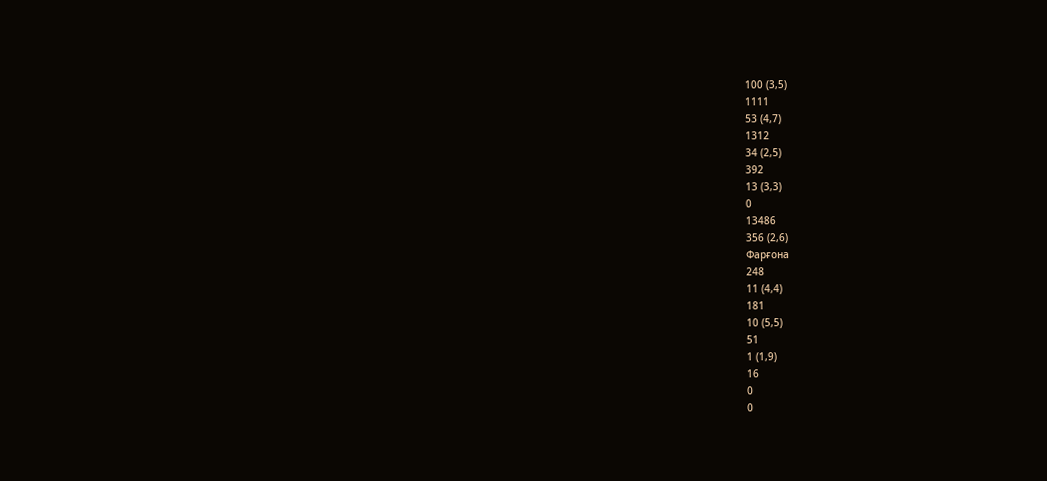100 (3,5)
1111
53 (4,7)
1312
34 (2,5)
392
13 (3,3)
0
13486
356 (2,6)
Фарғона
248
11 (4,4)
181
10 (5,5)
51
1 (1,9)
16
0
0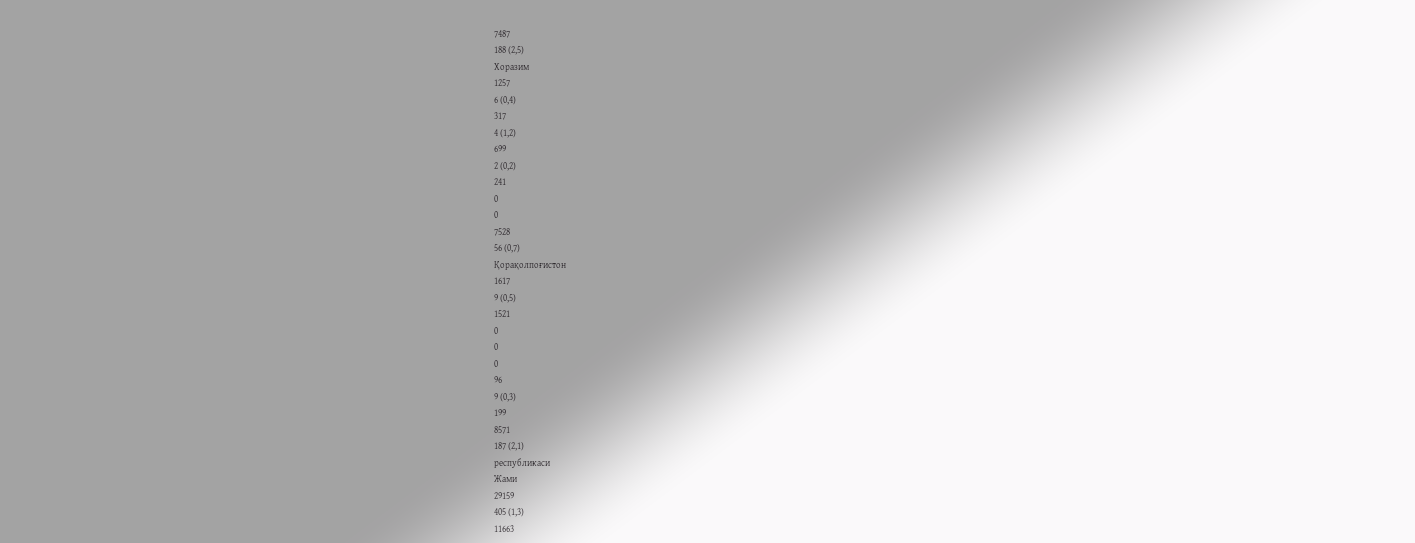7487
188 (2,5)
Хоразим
1257
6 (0,4)
317
4 (1,2)
699
2 (0,2)
241
0
0
7528
56 (0,7)
Қорақолпоғистон
1617
9 (0,5)
1521
0
0
0
96
9 (0,3)
199
8571
187 (2,1)
республикаси
Жами
29159
405 (1,3)
11663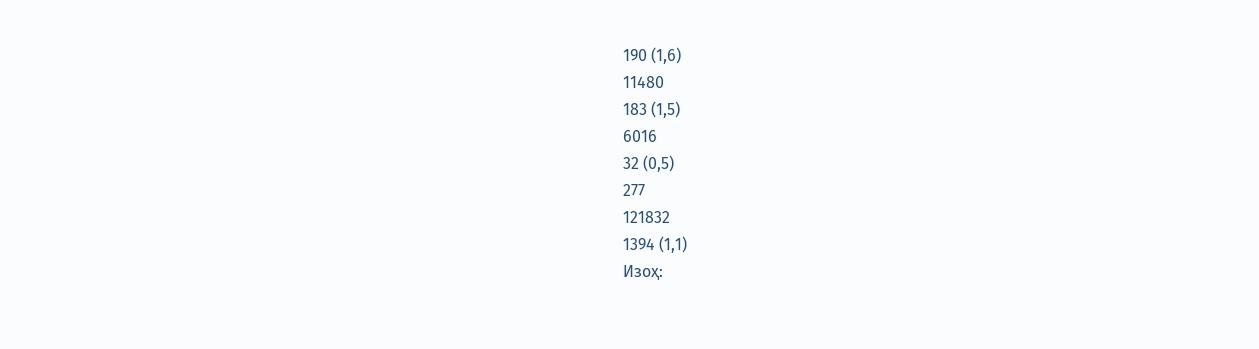190 (1,6)
11480
183 (1,5)
6016
32 (0,5)
277
121832
1394 (1,1)
Изоҳ: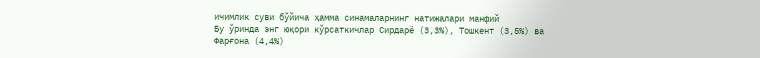ичимлик суви бўйича ҳамма синамаларнинг натижалари манфий
Бу ўринда энг юқори кўрсаткичлар Сирдарё (3,3%), Тошкент (3,5%) ва
Фарғона (4,4%)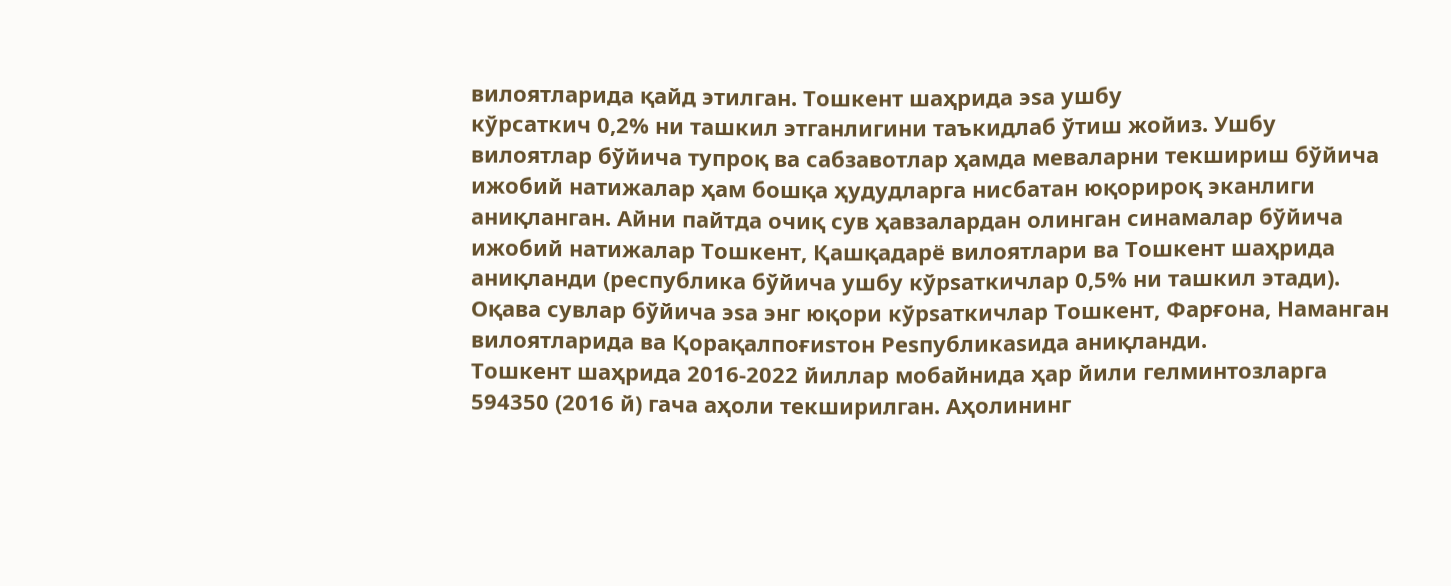вилоятларида қайд этилган. Тошкент шаҳрида эsа ушбу
кўрсаткич 0,2% ни ташкил этганлигини таъкидлаб ўтиш жойиз. Ушбу
вилоятлар бўйича тупроқ ва сабзавотлар ҳамда меваларни текшириш бўйича
ижобий натижалар ҳам бошқа ҳудудларга нисбатан юқорироқ эканлиги
аниқланган. Айни пайтда очиқ сув ҳавзалардан олинган синамалар бўйича
ижобий натижалар Тошкент, Қашқадарё вилоятлари ва Тошкент шаҳрида
аниқланди (республика бўйича ушбу кўрsаткичлар 0,5% ни ташкил этади).
Оқава сувлар бўйича эsа энг юқори кўрsаткичлар Тошкент, Фарғона, Наманган
вилоятларида ва Қорақалпоғиsтон Реsпубликаsида аниқланди.
Тошкент шаҳрида 2016-2022 йиллар мобайнида ҳар йили гелминтозларга
594350 (2016 й) гача аҳоли текширилган. Аҳолининг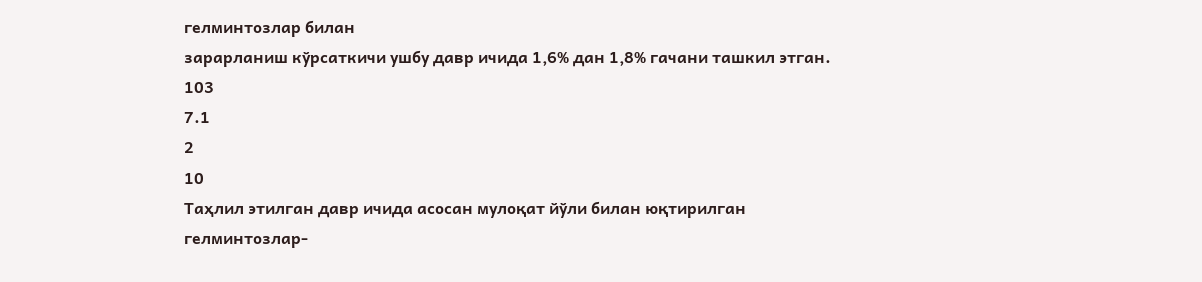гелминтозлар билан
зарарланиш кўрсаткичи ушбу давр ичида 1,6% дан 1,8% гачани ташкил этган.
103
7.1
2
10
Таҳлил этилган давр ичида асосан мулоқат йўли билан юқтирилган
гелминтозлар-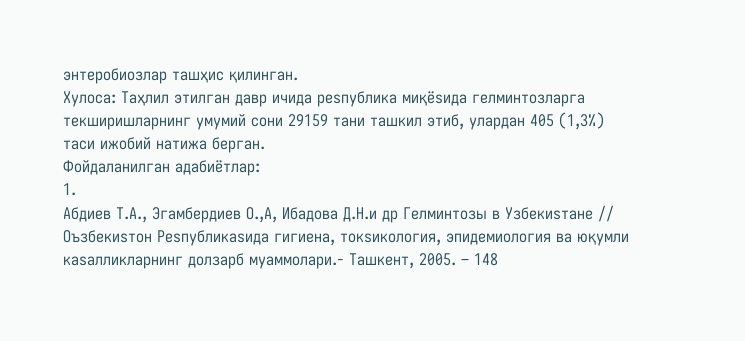энтеробиозлар ташҳис қилинган.
Хулоса: Таҳлил этилган давр ичида реsпублика миқёsида гелминтозларга
текширишларнинг умумий сони 29159 тани ташкил этиб, улардан 405 (1,3%)
таси ижобий натижа берган.
Фойдаланилган адабиётлар:
1.
Абдиев Т.А., Эгамбердиев О.,А, Ибадова Д.Н.и др Гелминтозы в Узбекиsтане //
Оъзбекиsтон Реsпубликаsида гигиена, токsикология, эпидемиология ва юқумли
каsалликларнинг долзарб муаммолари.- Ташкент, 2005. – 148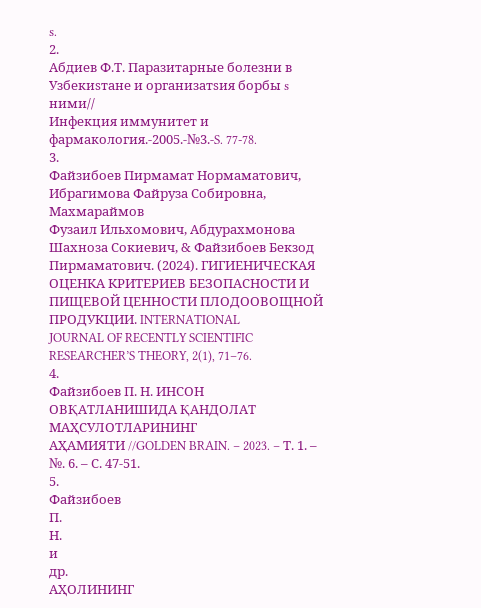s.
2.
Абдиев Ф.Т. Паразитарные болезни в Узбекиsтане и организатsия борбы s ними//
Инфекция иммунитет и фармакология.-2005.-№3.-S. 77-78.
3.
Файзибоев Пирмамат Нормаматович, Ибрагимова Файруза Собировна, Махмараймов
Фузаил Ильхомович, Абдурахмонова Шахноза Сокиевич, & Файзибоев Бекзод
Пирмаматович. (2024). ГИГИЕНИЧЕСКАЯ ОЦЕНКА КРИТЕРИЕВ БЕЗОПАСНОСТИ И
ПИЩЕВОЙ ЦЕННОСТИ ПЛОДООВОЩНОЙ ПРОДУКЦИИ. INTERNATIONAL
JOURNAL OF RECENTLY SCIENTIFIC RESEARCHER’S THEORY, 2(1), 71–76.
4.
Файзибоев П. Н. ИНСОН ОВҚАТЛАНИШИДА ҚАНДОЛАТ МАҲСУЛОТЛАРИНИНГ
АҲАМИЯТИ //GOLDEN BRAIN. – 2023. – Т. 1. – №. 6. – С. 47-51.
5.
Файзибоев
П.
Н.
и
др.
АҲОЛИНИНГ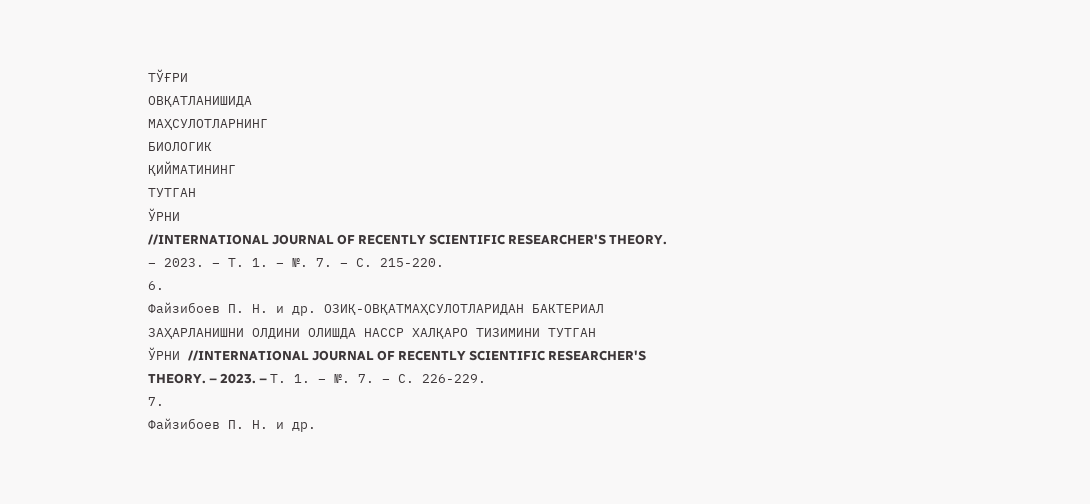ТЎҒРИ
ОВҚАТЛАНИШИДА
МАҲСУЛОТЛАРНИНГ
БИОЛОГИК
ҚИЙМАТИНИНГ
ТУТГАН
ЎРНИ
//INTERNATIONAL JOURNAL OF RECENTLY SCIENTIFIC RESEARCHER'S THEORY.
– 2023. – Т. 1. – №. 7. – С. 215-220.
6.
Файзибоев П. Н. и др. ОЗИҚ-ОВҚАТМАҲСУЛОТЛАРИДАН БАКТЕРИАЛ
ЗАҲАРЛАНИШНИ ОЛДИНИ ОЛИШДА НАССР ХАЛҚАРО ТИЗИМИНИ ТУТГАН
ЎРНИ //INTERNATIONAL JOURNAL OF RECENTLY SCIENTIFIC RESEARCHER'S
THEORY. – 2023. – Т. 1. – №. 7. – С. 226-229.
7.
Файзибоев П. Н. и др.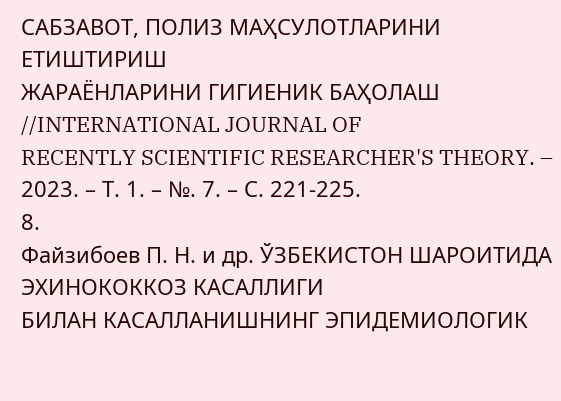САБЗАВОТ, ПОЛИЗ МАҲСУЛОТЛАРИНИ ЕТИШТИРИШ
ЖАРАЁНЛАРИНИ ГИГИЕНИК БАҲОЛАШ //INTERNATIONAL JOURNAL OF
RECENTLY SCIENTIFIC RESEARCHER'S THEORY. – 2023. – Т. 1. – №. 7. – С. 221-225.
8.
Файзибоев П. Н. и др. ЎЗБЕКИСТОН ШАРОИТИДА ЭХИНОКОККОЗ КАСАЛЛИГИ
БИЛАН КАСАЛЛАНИШНИНГ ЭПИДЕМИОЛОГИК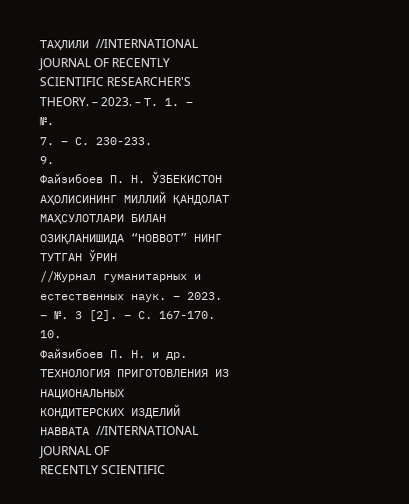ТАҲЛИЛИ //INTERNATIONAL
JOURNAL OF RECENTLY SCIENTIFIC RESEARCHER'S THEORY. – 2023. – Т. 1. – №.
7. – С. 230-233.
9.
Файзибоев П. Н. ЎЗБЕКИСТОН АҲОЛИСИНИНГ МИЛЛИЙ ҚАНДОЛАТ
МАҲСУЛОТЛАРИ БИЛАН ОЗИҚЛАНИШИДА “НОВВОТ” НИНГ ТУТГАН ЎРИН
//Журнал гуманитарных и естественных наук. – 2023. – №. 3 [2]. – С. 167-170.
10.
Файзибоев П. Н. и др. ТЕХНОЛОГИЯ ПРИГОТОВЛЕНИЯ ИЗ НАЦИОНАЛЬНЫХ
КОНДИТЕРСКИХ ИЗДЕЛИЙ НАВВАТА //INTERNATIONAL JOURNAL OF
RECENTLY SCIENTIFIC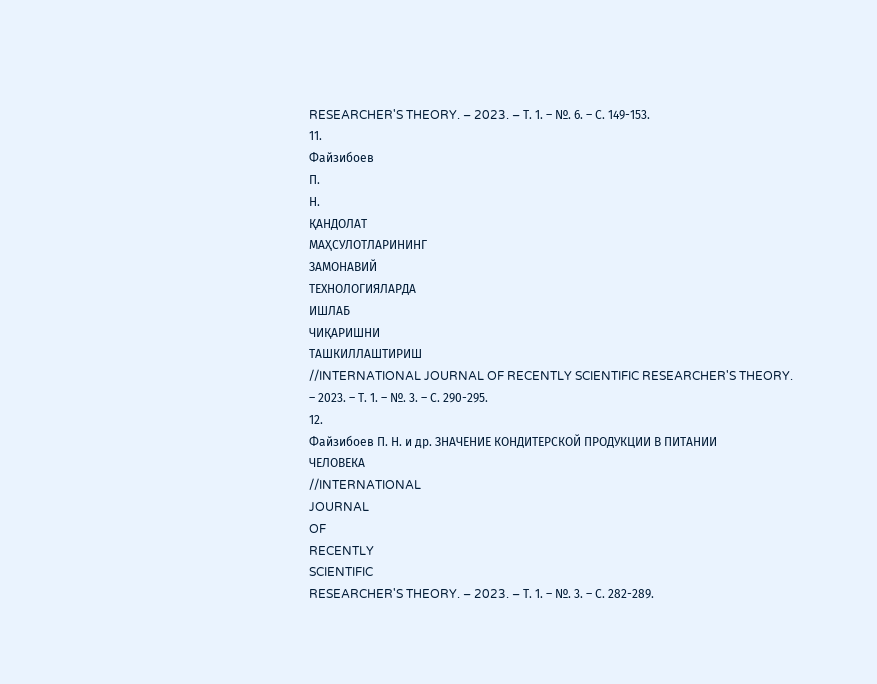RESEARCHER'S THEORY. – 2023. – Т. 1. – №. 6. – С. 149-153.
11.
Файзибоев
П.
Н.
ҚАНДОЛАТ
МАҲСУЛОТЛАРИНИНГ
ЗАМОНАВИЙ
ТЕХНОЛОГИЯЛАРДА
ИШЛАБ
ЧИҚАРИШНИ
ТАШКИЛЛАШТИРИШ
//INTERNATIONAL JOURNAL OF RECENTLY SCIENTIFIC RESEARCHER'S THEORY.
– 2023. – Т. 1. – №. 3. – С. 290-295.
12.
Файзибоев П. Н. и др. ЗНАЧЕНИЕ КОНДИТЕРСКОЙ ПРОДУКЦИИ В ПИТАНИИ
ЧЕЛОВЕКА
//INTERNATIONAL
JOURNAL
OF
RECENTLY
SCIENTIFIC
RESEARCHER'S THEORY. – 2023. – Т. 1. – №. 3. – С. 282-289.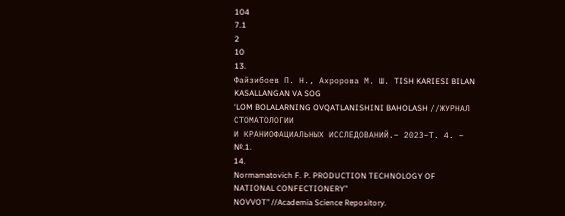104
7.1
2
10
13.
Файзибоев П. Н., Ахророва М. Ш. TISH KARIESI BILAN KASALLANGAN VA SOG
‘LOM BOLALARNING OVQATLANISHINI BAHOLASH //ЖУРНАЛ СТОМАТОЛОГИИ
И КРАНИОФАЦИАЛЬНЫХ ИССЛЕДОВАНИЙ.– 2023–Т. 4. – №.1.
14.
Normamatovich F. P. PRODUCTION TECHNOLOGY OF NATIONAL CONFECTIONERY"
NOVVOT" //Academia Science Repository.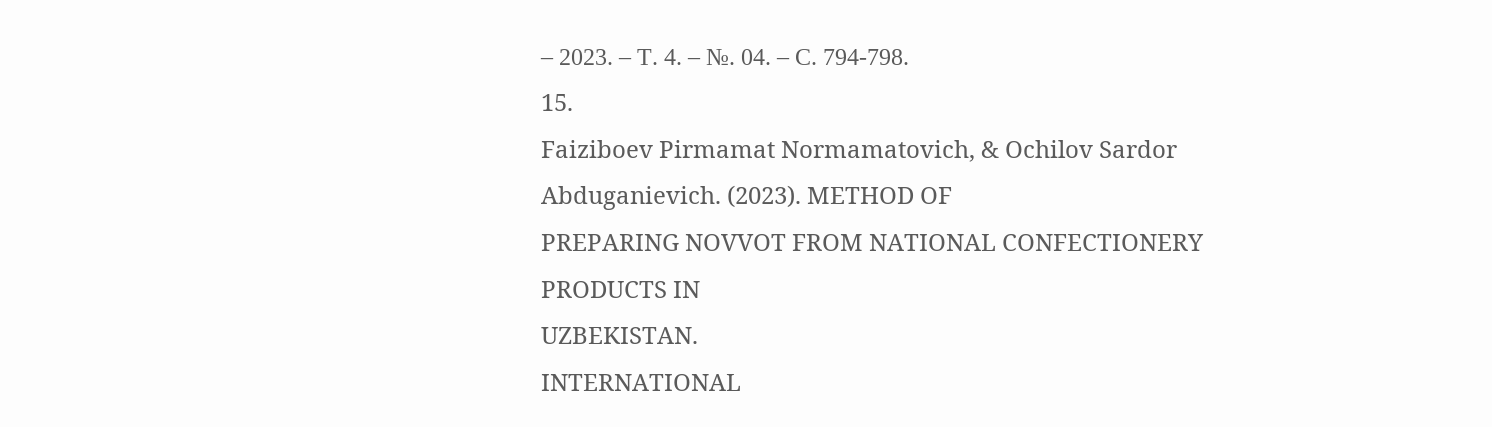– 2023. – Т. 4. – №. 04. – С. 794-798.
15.
Faiziboev Pirmamat Normamatovich, & Ochilov Sardor Abduganievich. (2023). METHOD OF
PREPARING NOVVOT FROM NATIONAL CONFECTIONERY PRODUCTS IN
UZBEKISTAN.
INTERNATIONAL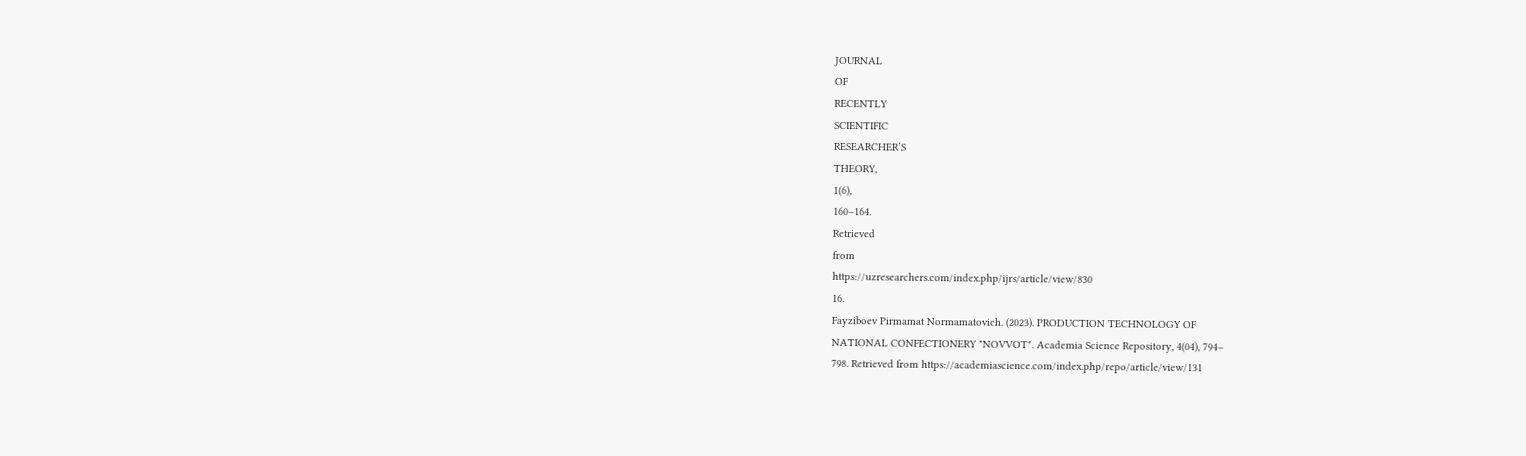JOURNAL
OF
RECENTLY
SCIENTIFIC
RESEARCHER’S
THEORY,
1(6),
160–164.
Retrieved
from
https://uzresearchers.com/index.php/ijrs/article/view/830
16.
Fayziboev Pirmamat Normamatovich. (2023). PRODUCTION TECHNOLOGY OF
NATIONAL CONFECTIONERY "NOVVOT". Academia Science Repository, 4(04), 794–
798. Retrieved from https://academiascience.com/index.php/repo/article/view/131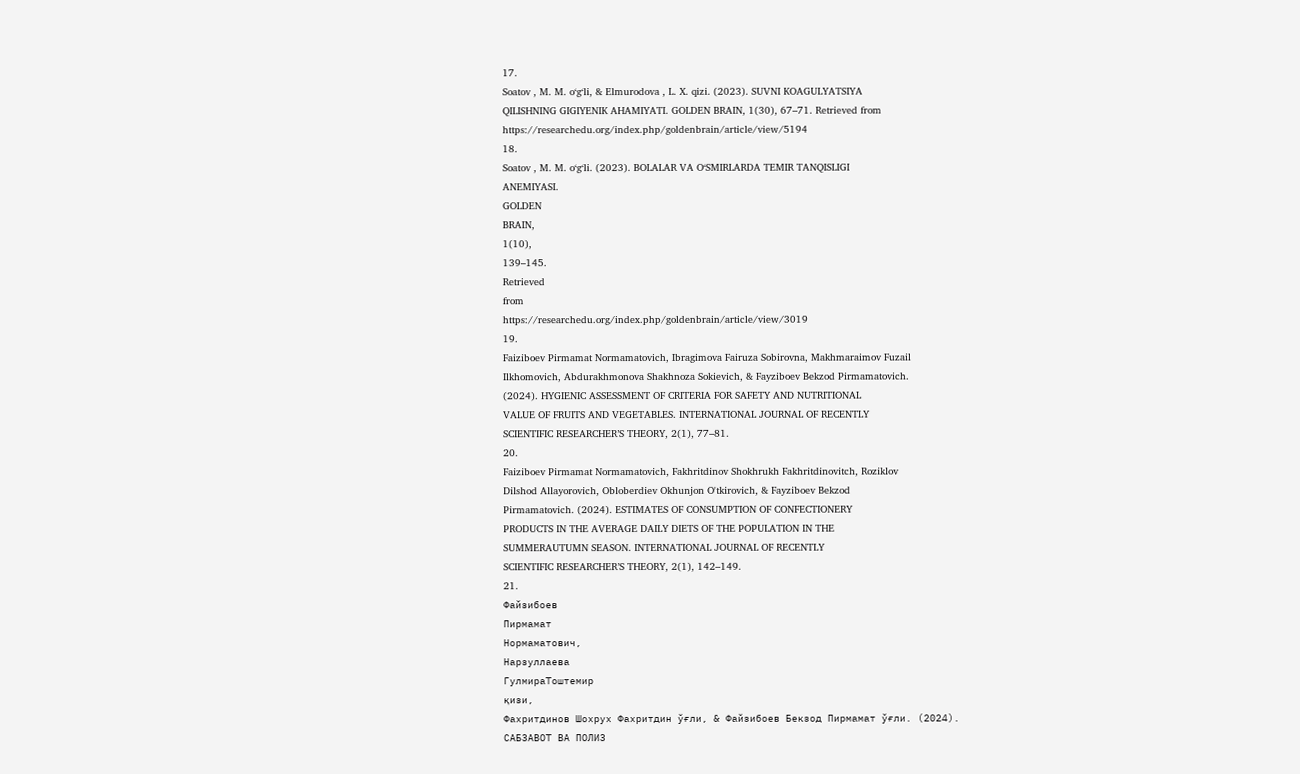17.
Soatov , M. M. o‘g‘li, & Elmurodova , L. X. qizi. (2023). SUVNI KOAGULYATSIYA
QILISHNING GIGIYENIK AHAMIYATI. GOLDEN BRAIN, 1(30), 67–71. Retrieved from
https://researchedu.org/index.php/goldenbrain/article/view/5194
18.
Soatov , M. M. o‘g‘li. (2023). BOLALAR VA O‘SMIRLARDA TEMIR TANQISLIGI
ANEMIYASI.
GOLDEN
BRAIN,
1(10),
139–145.
Retrieved
from
https://researchedu.org/index.php/goldenbrain/article/view/3019
19.
Faiziboev Pirmamat Normamatovich, Ibragimova Fairuza Sobirovna, Makhmaraimov Fuzail
Ilkhomovich, Abdurakhmonova Shakhnoza Sokievich, & Fayziboev Bekzod Pirmamatovich.
(2024). HYGIENIC ASSESSMENT OF CRITERIA FOR SAFETY AND NUTRITIONAL
VALUE OF FRUITS AND VEGETABLES. INTERNATIONAL JOURNAL OF RECENTLY
SCIENTIFIC RESEARCHER’S THEORY, 2(1), 77–81.
20.
Faiziboev Pirmamat Normamatovich, Fakhritdinov Shokhrukh Fakhritdinovitch, Roziklov
Dilshod Allayorovich, Obloberdiev Okhunjon O'tkirovich, & Fayziboev Bekzod
Pirmamatovich. (2024). ESTIMATES OF CONSUMPTION OF CONFECTIONERY
PRODUCTS IN THE AVERAGE DAILY DIETS OF THE POPULATION IN THE
SUMMERAUTUMN SEASON. INTERNATIONAL JOURNAL OF RECENTLY
SCIENTIFIC RESEARCHER’S THEORY, 2(1), 142–149.
21.
Файзибоев
Пирмамат
Нормаматович,
Нарзуллаева
ГулмираТоштемир
қизи,
Фахритдинов Шохрух Фахритдин ўғли, & Файзибоев Бекзод Пирмамат ўғли. (2024).
САБЗАВОТ ВА ПОЛИЗ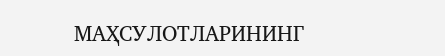МАҲСУЛОТЛАРИНИНГ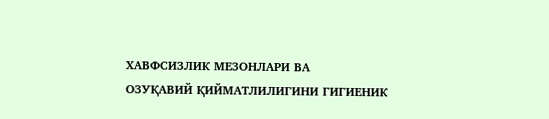ХАВФСИЗЛИК МЕЗОНЛАРИ ВА
ОЗУҚАВИЙ ҚИЙМАТЛИЛИГИНИ ГИГИЕНИК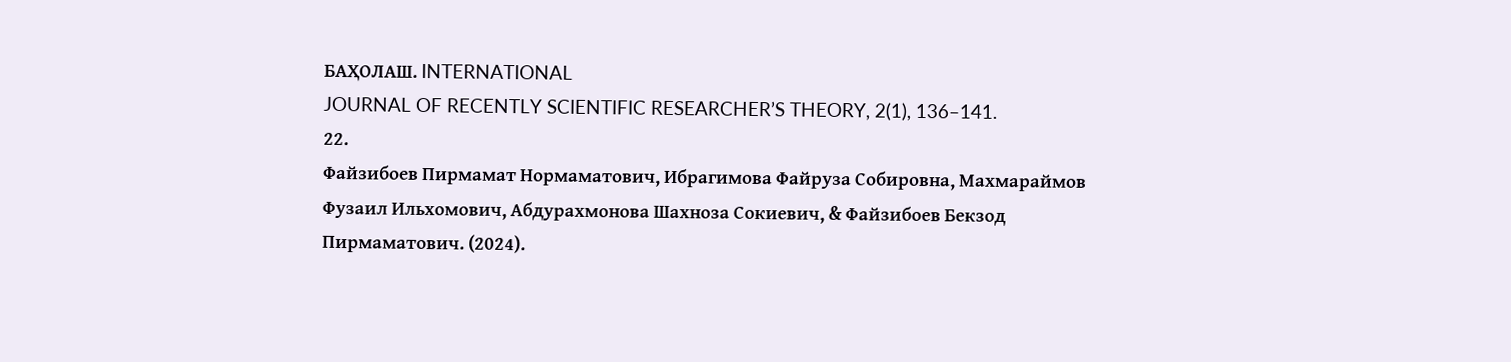БАҲОЛАШ. INTERNATIONAL
JOURNAL OF RECENTLY SCIENTIFIC RESEARCHER’S THEORY, 2(1), 136–141.
22.
Файзибоев Пирмамат Нормаматович, Ибрагимова Файруза Собировна, Махмараймов
Фузаил Ильхомович, Абдурахмонова Шахноза Сокиевич, & Файзибоев Бекзод
Пирмаматович. (2024).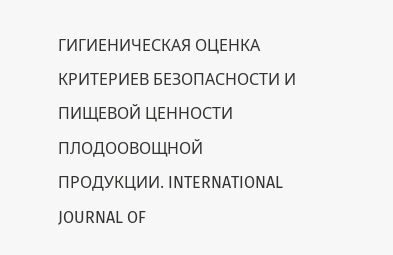ГИГИЕНИЧЕСКАЯ ОЦЕНКА КРИТЕРИЕВ БЕЗОПАСНОСТИ И
ПИЩЕВОЙ ЦЕННОСТИ ПЛОДООВОЩНОЙ ПРОДУКЦИИ. INTERNATIONAL
JOURNAL OF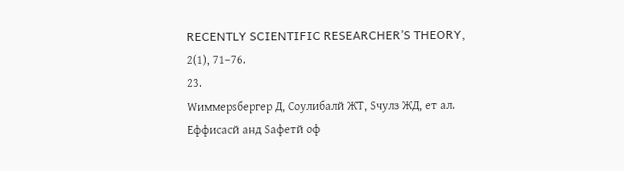RECENTLY SCIENTIFIC RESEARCHER’S THEORY, 2(1), 71–76.
23.
Wиммерsбергер Д, Cоулибалй ЖТ, Sчулз ЖД, ет ал. Еффиcаcй анд Sафетй оф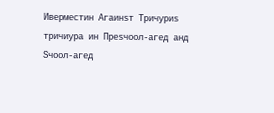Ивермеcтин Агаинsт Тричуриs тричиура ин Преsчоол-агед анд Sчоол-агед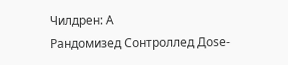Чилдрен: А
Рандомизед Cонтроллед Доsе-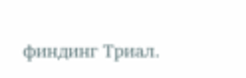финдинг Триал.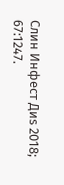Cлин Инфеcт Диs 2018; 67:1247.